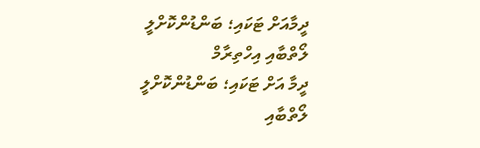ދީމާއަށް ޓަކައި؛ ބަންޑުންކޮށްލީ ލޯތްބާއި އިހްތިރާމް
ދީމާ އަށް ޓަކައި؛ ބަންޑުންކޮށްލީ ލޯތްބާއި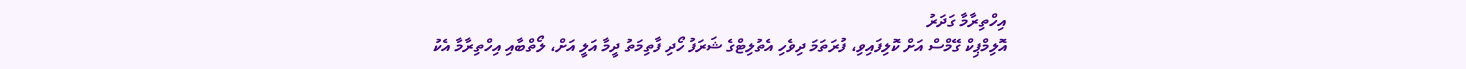އިހްތިރާމާ ގަދަރު
އޮލިމްޕިކް ގޭމްސް އަށް ކޮލިފައިވި، ފުރަތަމަ ދިވެހި އެތުލިޓްގެ ޝަރަފު ހޯދި ފާތިމަތު ދީމާ އަލީ އަށް، ލޯތްބާއި އިހްތިރާމާ އެކު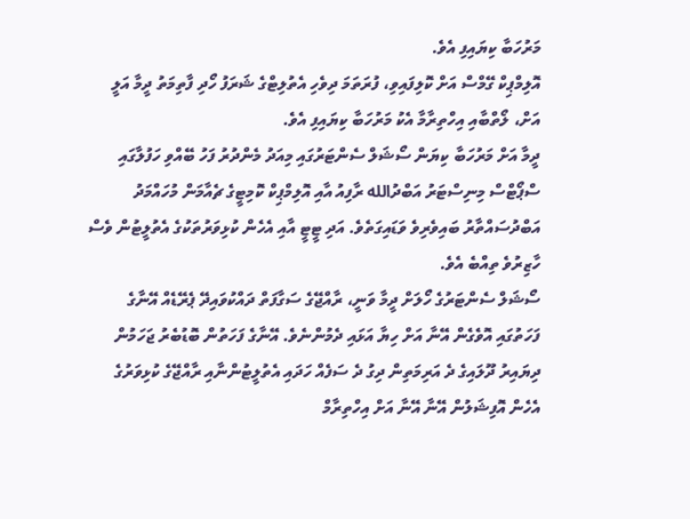މަރުހަބާ ކިޔައިފި އެވެ.
އޮލިމްޕިކް ގޭމްސް އަށް ކޮލިފައިވި، ފުރަތަމަ ދިވެހި އެތުލިޓްގެ ޝަރަފު ހޯދި ފާތިމަތު ދީމާ އަލީ އަށް، ލޯތްބާއި އިހްތިރާމާ އެކު މަރުހަބާ ކިޔައިފި އެވެ.
ދީމާ އަށް މަރުހަބާ ކިޔަން ސޯޝަލް ސެންޓަރުގައި މިއަދު މެންދުރު ފަހު ބޭއްވި ހަފުލާގައި ސްޕޯޓްސް މިނިސްޓަރު އަބްދުالله ރާފިއު އާއި އޮލިމްޕިކް ކޮމިޓީގެ ޗެއާމަން މުހައްމަދު އަބްދުސައްތާރު ބައިވެރިވެ ވަޑައިގަތެވެ. އަދި ޓީޓީ އާއި އެހެން ކުޅިވަރުތަކުގެ އެތުލީޓުން ވެސް ހާޒިރުވެ ތިއްބެ އެވެ.
ސޯޝަލް ސެންޓަރުގެ ހޯލަށް ދީމާ ވަނީ، ރާއްޖޭގެ ސަގާފަތް ދައްކުވައިދޭ ޕެރޭޑެއް އޭނާގެ ފަހަތުގައި އޮވެގެން އޭނާ އަށް ހިޔާ އަޅައި ދެމުންނެވެ. އޭނާގެ ފަހަތުން ބޮޑުބެރު ޖަހަމުން ދިޔައިރު ދޫލައިގެ ދެ އަރިމަތިން ދިގު ދެ ސަފެއް ހަދައި އެތުލީޓުންނާއި ރާއްޖޭގެ ކުޅިވަރުގެ އެހެން އޮފިޝަލުން އޭނާ އޭނާ އަށް އިހްތިރާމް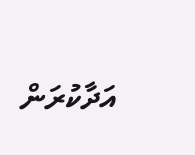އަދާކުރަން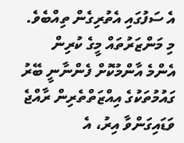އެ ސަފުގައި އެތުރިގެން ތިއްބެވެ.
މި މަންޒަރުތައް މީގެ ކުރިން އެންމެ އާންމުކޮށް ފެންނާނީ ބޭރު ގައުމުތަކުގެ އިއްޒަތްތެރިން ރާއްޖެ ވަޑައިގަންވާ އިރު، އެ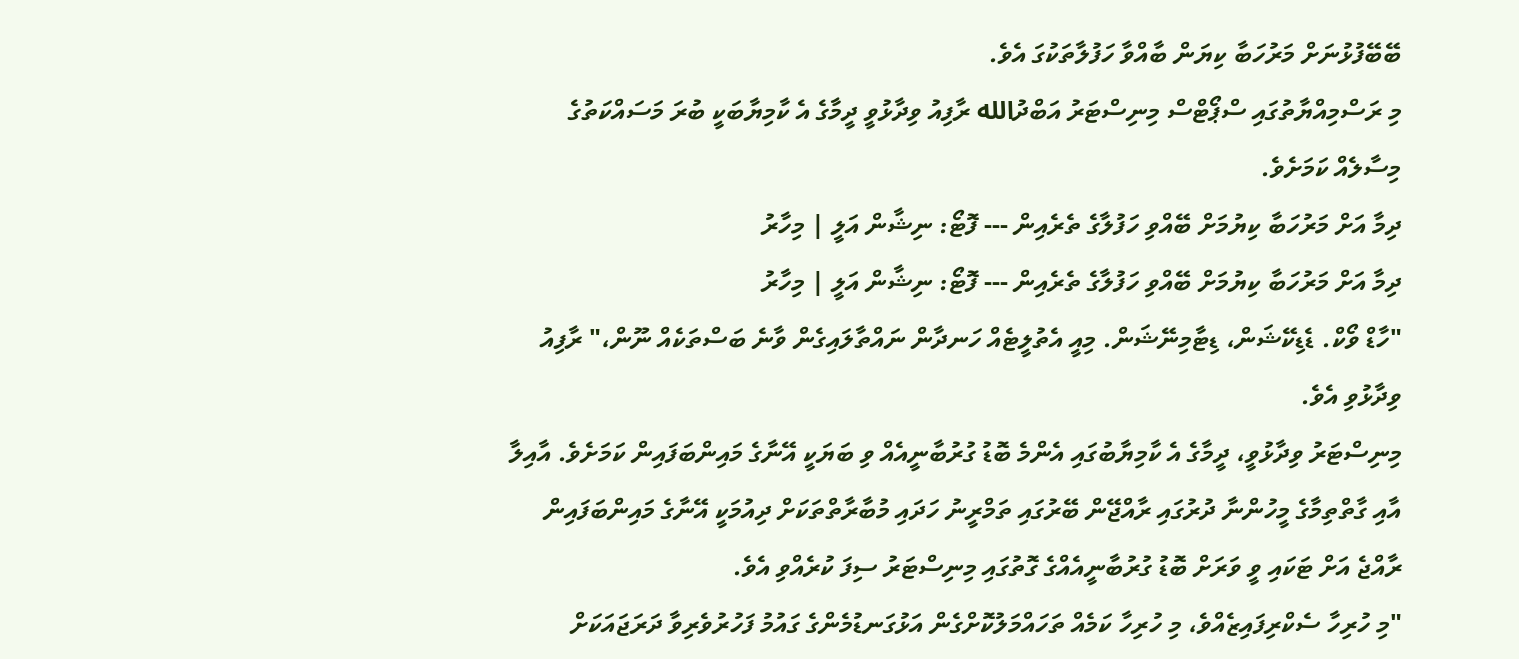ބޭބޭފުޅުނަށް މަރުހަބާ ކިޔަން ބާއްވާ ހަފުލާތަކުގަ އެވެ.
މި ރަސްމިއްޔާތުގައި ސްޕޯޓްސް މިނިސްޓަރު އަބްދުالله ރާފިއު ވިދާޅުވީ ދީމާގެ އެ ކާމިޔާބަކީ ބުރަ މަސައްކަތުގެ މިސާލެއް ކަމަށެވެ.
ދިމާ އަށް މަރުހަބާ ކިޔުމަށް ބޭއްވި ހަފުލާގެ ތެރެއިން --- ފޮޓޯ: ނިޝާން އަލީ | މިހާރު
ދިމާ އަށް މަރުހަބާ ކިޔުމަށް ބޭއްވި ހަފުލާގެ ތެރެއިން --- ފޮޓޯ: ނިޝާން އަލީ | މިހާރު
"ހާޑް ވޯކް. ޑެޑިކޭޝަން، ޑިޓާމިނޭޝަން. މިއީ އެތުލީޓެއް ހަނދާން ނައްތާލައިގެން ވާނެ ބަސްތަކެއް ނޫން،" ރާފިއު ވިދާޅުވި އެވެ.
މިނިސްޓަރު ވިދާޅުވީ، ދީމާގެ އެ ކާމިޔާބުގައި އެންމެ ބޮޑު ގުރުބާނީއެއް ވި ބަޔަކީ އޭނާގެ މައިންބަފައިން ކަމަށެވެ. އާއިލާ އާއި ގާތްތިމާގެ މީހުންނާ ދުރުގައި ރާއްޖޭން ބޭރުގައި ތަމްރީނު ހަދައި މުބާރާތްތަކަށް ދިއުމަކީ އޭނާގެ މައިންބަފައިން ރާއްޖެ އަށް ޓަކައި ވީ ވަރަށް ބޮޑު ގުރުބާނީއެއްގެ ގޮތުގައި މިނިސްޓަރު ސިފަ ކުރެއްވި އެވެ.
"މި ހުރިހާ ސެކްރިފައިޒެއްވެ، މި ހުރިހާ ކަމެއް ތަހައްމަލުކޮށްގެން އަޅުގަނޑުމެންގެ ގައުމު ފަހުރުވެރިވާ ދަރަޖައަކަށް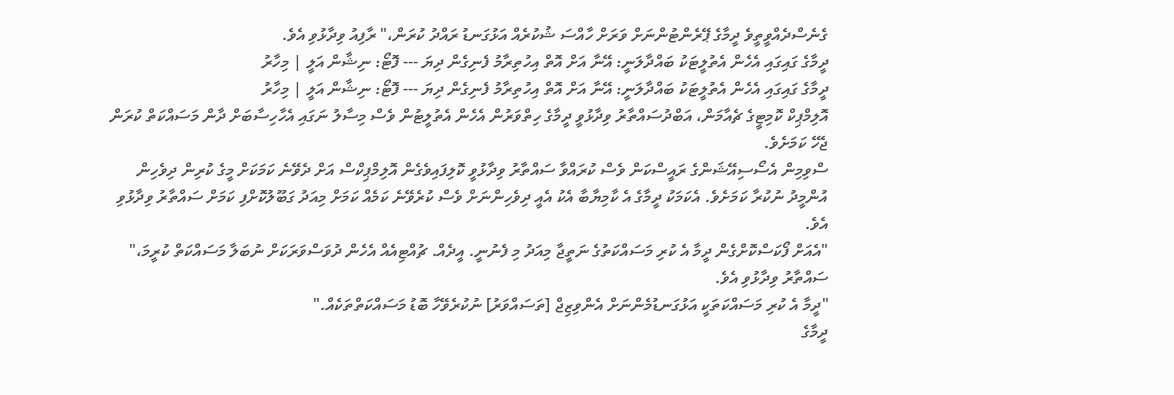ގެނެސްދެއްވީތީވެ ދީމާގެ ޕޭރެންޓުންނަށް ވަރަށް ހާއްސަ ޝުކުރެއް އަޅުގަނޑު ރައްދު ކުރަން،" ރާފިއު ވިދާޅުވި އެވެ.
ދީމާގެ ގައިގައި އެހެން އެތުލީޓަކު ބައްދާލަނީ: އޭނާ އަށް އޮތް އިހުތިރާމު ފެނިގެން ދިޔަ --- ފޮޓޯ: ނިޝާން އަލީ | މިހާރު
ދީމާގެ ގައިގައި އެހެން އެތުލީޓަކު ބައްދާލަނީ: އޭނާ އަށް އޮތް އިހުތިރާމު ފެނިގެން ދިޔަ --- ފޮޓޯ: ނިޝާން އަލީ | މިހާރު
އޮލިމްޕިކް ކޮމިޓީގެ ޗެއާމަން، އަބްދުސައްތާރު ވިދާޅުވީ ދީމާގެ ހިތްވަރުން އެހެން އެތުލީޓުން ވެސް މިސާލު ނަގައި އެހާހިސާބަށް ދާން މަސައްކަތް ކުރަން ޖެހޭ ކަމަށެވެ.
ސްވިމިން އެސޯސިއޭޝަންގެ ރައީސްކަން ވެސް ކުރައްވާ ސައްތާރު ވިދާޅުވީ ކޮލިފައިވެގެން އޮލިމްޕިކްސް އަށް ދެވޭނެ ކަމަކަށް މީގެ ކުރިން ދިވެހިން އުންމީދު ނުކުރާ ކަމަށެވެ. އެކަމަކު ދީމާގެ އެ ކާމިޔާބާ އެކު އެއީ ދިވެހިންނަށް ވެސް ކުރެވޭނެ ކަމެއް ކަމަށް މިއަދު ގަބޫލުކޮށްފި ކަމަށް ސައްތާރު ވިދާޅުވި އެވެ.
"އެއަށް ފޯކަސްކޮށްގެން ދީމާ އެ ކުރި މަސައްކަތުގެ ނަތީޖާ މިއަދު މި ފެނުނީ. އީދެއް. ޗުއްޓިއެއް އެހެން ދުވަސްވަރަކަށް ނުބަލާ މަސައްކަތް ކުރީމަ،" ސައްތާރު ވިދާޅުވި އެވެ.
"ދީމާ އެ ކުރި މަސައްކަތަކީ އަޅުގަނޑުމެންނަށް އެންވިޒިޖް [ތަސައްވަރު] ނުކުރެވޭހާ ބޮޑު މަސައްކަތްތަކެއް."
ދީމާގެ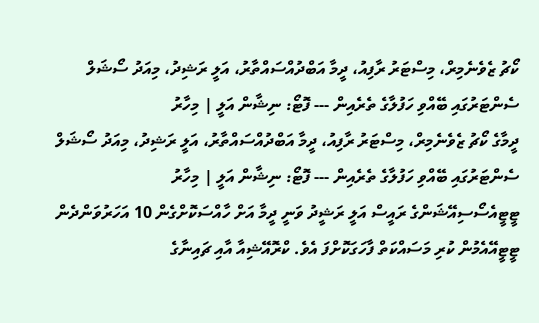ކޯޗު ޒެވެނެމިރް، މިސްޓަރު ރާފިއު، ދީމާ އަބްދުއްސައްތާރު، އަލީ ރަޝިދު، މިއަދު ސޯޝަލް ސެންޓަރުގައި ބޭއްވި ހަފުލާގެ ތެރެއިން --- ފޮޓޯ: ނިޝާން އަލީ | މިހާރު
ދީމާގެ ކޯޗު ޒެވެނެމިރް، މިސްޓަރު ރާފިއު، ދީމާ އަބްދުއްސައްތާރު، އަލީ ރަޝިދު، މިއަދު ސޯޝަލް ސެންޓަރުގައި ބޭއްވި ހަފުލާގެ ތެރެއިން --- ފޮޓޯ: ނިޝާން އަލީ | މިހާރު
ޓީޓީއެސޯސިއޭޝަންގެ ރައީސް އަލީ ރަޝީދު ވަނީ ދީމާ އަށް ހާއްސަކޮށްގެން 10 އަހަރުވަންދެން ޓީޓީއޭއެމުން ކުރި މަސައްކަތް ފާހަގަކޮށްފަ އެވެ. ކްރޮއޭޝިއާ އާއި ޗައިނާގެ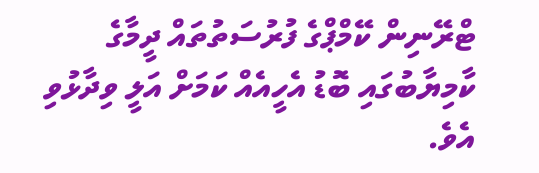ޓްރޭނިން ކޭމްޕްގެ ފުރުސަތުތައް ދީމާގެ ކާމިޔާބުގައި ބޮޑު އެހީއެއް ކަމަށް އަލީ ވިދާޅުވި އެވެ.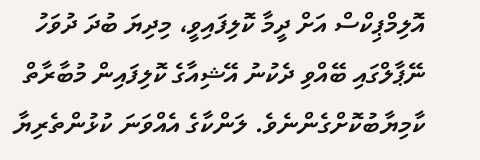އޮލިމްޕިކްސް އަށް ދީމާ ކޮލިފައިވީ، މިދިޔަ ބުދަ ދުވަހު ނޭޕާލްގައި ބޭއްވި ދެކުނު އޭޝިއާގެ ކޮލިފައިން މުބާރާތް ކާމިޔާބުކޮށްގެންނެވެ. ލަންކާގެ އެއްވަނަ ކުޅުންތެރިޔާ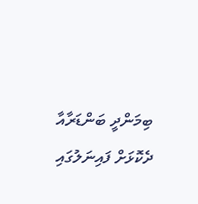ބިމަންދީ ބަންޑަރާއާ ދެކޮޅަށް ފައިނަލުގައި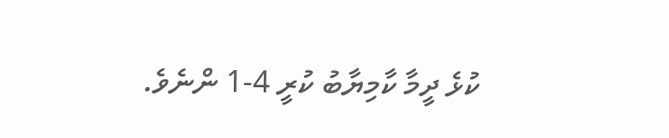ކުޅެ ދީމާ ކާމިޔާބު ކުރީ 4-1 ންނެވެ.